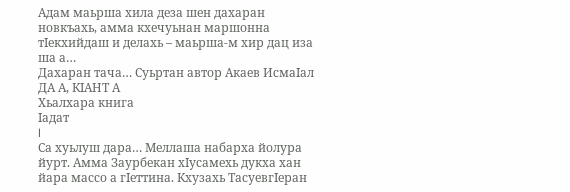Адам маьрша хила деза шен дахаран новкъахь, амма кхечуьнан маршонна тIекхийдаш и делахь – маьрша-м хир дац иза ша а…
Дахаран тача… Суьртан автор Акаев ИсмаIал
ДА А, КIАНТ А
Хьалхара книга
Iадат
I
Са хуьлуш дара… Меллаша набарха йолура йурт. Амма Заурбекан хIусамехь дукха хан йара массо а гIеттина. Кхузахь ТасуевгIеран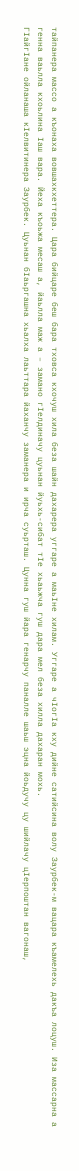тайпанера массо а къонаха вовшахкхеттера. Цара бийцаре беш бара тховса кхочуш хила беза шайн дахарера уггаре а маьIне хилам. Уггаре а чIогIа кху дийне сатийсина волу Заурбек-м вацара къамелехь дакъа лоцуш. Иза массарна а генна ваьлла кхоьлина Iаш вара. Йеха къоьжа месаш а, йаьлла маж а – замано гIелдиначу цуьнан йуьхь-сибат тIе хьаьжча гуш дара мел беза хилла дахаран мохь.
ГIайгIане ойланаша кIелвитинера Заурбек. Цуьнан бIаьргашна хьалха лаьттара йаханчу заманера и ирча суьрташ. Цунна гуш йара генарчу паналле шаьш эцна йоьдучу цу шийлачу цIерпоштан вагонаш,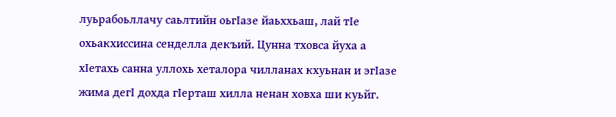луьрабоьллачу саьлтийн оьгIазе йаьххьаш, лай тIе охьакхиссина сенделла декъий. Цунна тховса йуха а хIетахь санна уллохь хеталора чилланах кхуьнан и эгIазе жима дегI дохда гIерташ хилла ненан ховха ши куьйг.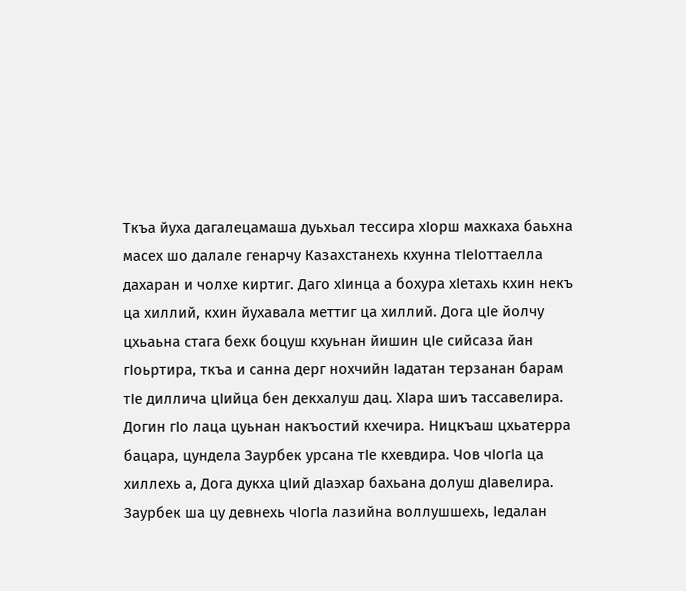Ткъа йуха дагалецамаша дуьхьал тессира хIорш махкаха баьхна масех шо далале генарчу Казахстанехь кхунна тIеIоттаелла дахаран и чолхе киртиг. Даго хIинца а бохура хIетахь кхин некъ ца хиллий, кхин йухавала меттиг ца хиллий. Дога цIе йолчу цхьаьна стага бехк боцуш кхуьнан йишин цIе сийсаза йан гIоьртира, ткъа и санна дерг нохчийн Iадатан терзанан барам тIе диллича цIийца бен декхалуш дац. ХIара шиъ тассавелира. Догин гIо лаца цуьнан накъостий кхечира. Ницкъаш цхьатерра бацара, цундела Заурбек урсана тIе кхевдира. Чов чIогIа ца хиллехь а, Дога дукха цIий дIаэхар бахьана долуш дIавелира.
Заурбек ша цу девнехь чIогIа лазийна воллушшехь, Iедалан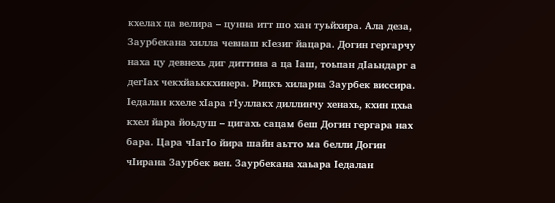кхелах ца велира – цунна итт шо хан туьйхира. Ала деза, Заурбекана хилла чевнаш кIезиг йацара. Догин гергарчу наха цу девнехь диг диттина а ца Iаш, тоьпан дIаьндарг а дегIах чекхйаьккхинера. Рицкъ хиларна Заурбек виссира.
Iедалан кхеле хIара гIуллакх диллинчу хенахь, кхин цхьа кхел йара йоьдуш – цигахь сацам беш Догин гергара нах бара. Цара чIагIо йира шайн аьтто ма белли Догин чIирана Заурбек вен. Заурбекана хаьара Iедалан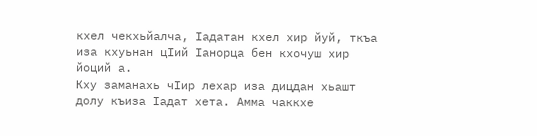кхел чекхьйалча, Iадатан кхел хир йуй, ткъа иза кхуьнан цIий Iанорца бен кхочуш хир йоций а.
Кху заманахь чIир лехар иза дицдан хьашт долу къиза Iадат хета. Амма чаккхе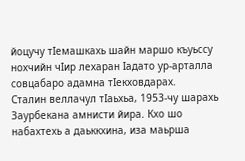йоцучу тIемашкахь шайн маршо къуьссу нохчийн чIир лехаран Iадато ур-арталла совцабаро адамна тIекховдарах.
Сталин веллачул тIаьхьа, 1953-чу шарахь Заурбекана амнисти йира. Кхо шо набахтехь а даьккхина, иза маьрша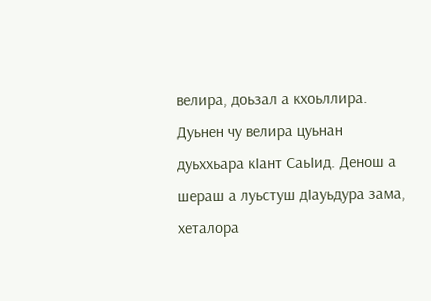велира, доьзал а кхоьллира. Дуьнен чу велира цуьнан дуьххьара кIант СаьIид. Денош а шераш а луьстуш дIауьдура зама, хеталора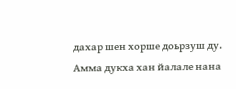дахар шен хорше доьрзуш ду.
Амма дукха хан йалале нана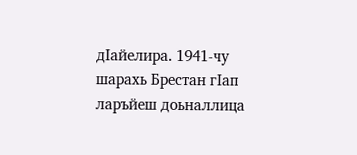дIайелира. 1941-чу шарахь Брестан гIап ларъйеш доьналлица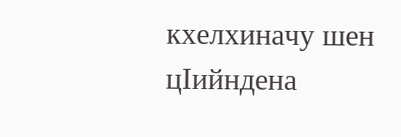кхелхиначу шен цIийндена